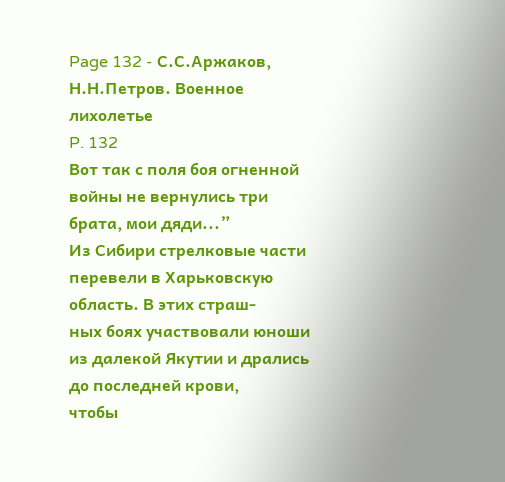Page 132 - С.С.Аржаков, Н.Н.Петров. Военное лихолетье
P. 132
Вот так с поля боя огненной войны не вернулись три брата, мои дяди...”
Из Сибири стрелковые части перевели в Харьковскую область. В этих страш-
ных боях участвовали юноши из далекой Якутии и дрались до последней крови,
чтобы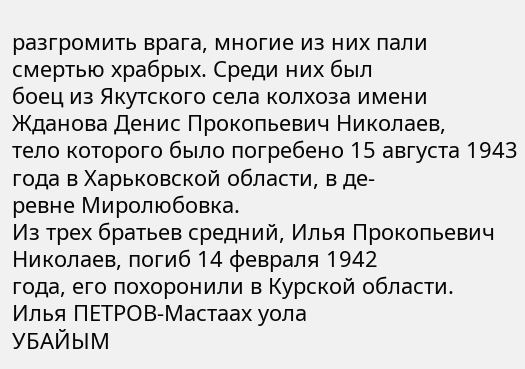разгромить врага, многие из них пали смертью храбрых. Среди них был
боец из Якутского села колхоза имени Жданова Денис Прокопьевич Николаев,
тело которого было погребено 15 августа 1943 года в Харьковской области, в де-
ревне Миролюбовка.
Из трех братьев средний, Илья Прокопьевич Николаев, погиб 14 февраля 1942
года, его похоронили в Курской области.
Илья ПЕТРОВ-Мастаах уола
УБАЙЫМ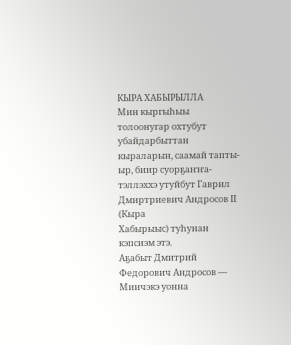КЫРА ХАБЫРЫЛЛА
Мин кыргыһыы толоонугар охтубут убайдарбыттан кыраларын, саамай тапты-
ыр, биир суорҕаҥҥа-тэллэххэ утуйбут Гаврил Дмиртриевич Андросов II (Кыра
Хабырыыс) туһунан кэпсиэм этэ.
Аҕабыт Дмитрий Федорович Андросов — Миичэкэ уонна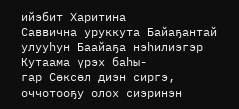ийэбит Харитина
Саввична уруккута Байаҕантай улууһун Баайаҕа нэһилиэгэр Кутаама үрэх баһы-
гар Сөксөл диэн сиргэ, оччотооҕу олох сиэринэн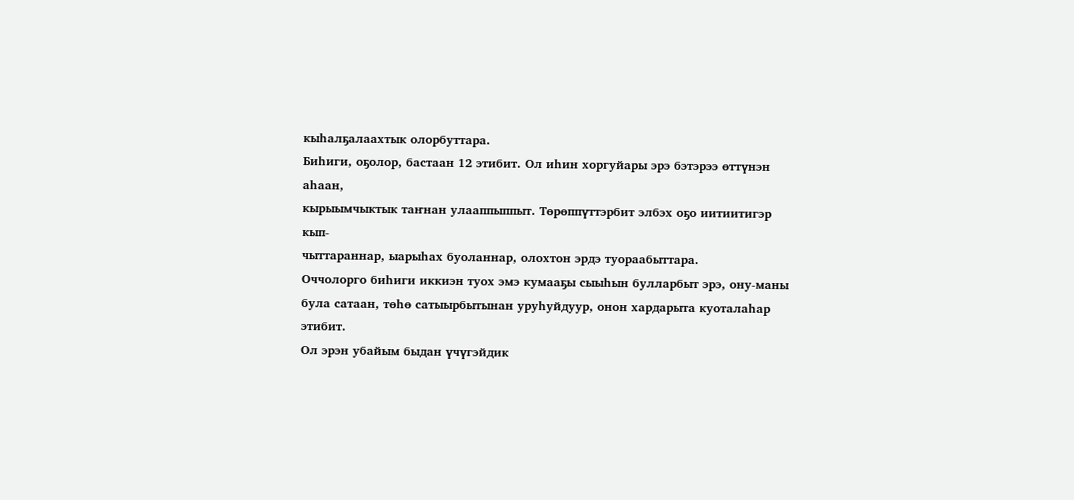кыһалҕалаахтык олорбуттара.
Биһиги, оҕолор, бастаан 12 этибит. Ол иһин хоргуйары эрэ бэтэрээ өттүнэн аһаан,
кырыымчыктык таҥнан улааппыппыт. Төрөппүттэрбит элбэх оҕо иитиитигэр кып-
чыттараннар, ыарыһах буоланнар, олохтон эрдэ туораабыттара.
Оччолорго биһиги иккиэн туох эмэ кумааҕы сыыһын булларбыт эрэ, ону-маны
була сатаан, төһө сатыырбытынан уруһуйдуур, онон хардарыта куоталаһар этибит.
Ол эрэн убайым быдан үчүгэйдик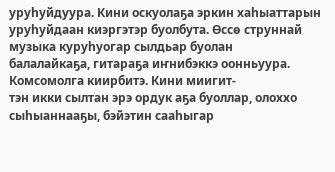уруһуйдуура. Кини оскуолаҕа эркин хаһыаттарын
уруһуйдаан киэргэтэр буолбута. Өссө струннай музыка куруһуогар сылдьар буолан
балалайкаҕа, гитараҕа иҥнибэккэ оонньуура. Комсомолга киирбитэ. Кини миигит-
тэн икки сылтан эрэ ордук аҕа буоллар, олоххо сыһыаннааҕы, бэйэтин сааһыгар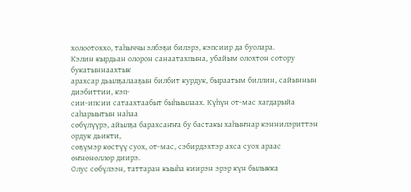холоотоххо, таһыччы элбэҕи билэрэ, кэпсиир да буолара.
Кэлин кырдьан олорон санаатахпына, убайым олохтон сотору букатыннаахтык
арахсар дьылҕалааҕын билбит курдук, быраатым биллин, сайыннын диэбиттии, кэп-
сии-ипсии сатаахтаабыт быһыылаах. Күһүн от-мас хагдарыйа саһарыытын наһаа
сөбүлүүрэ, айылҕа барахсаҥҥа бу бастакы хаһыҥнар кэннилэриттэн ордук дьикти,
сөҕүмэр көстүү суох, от-мас, сэбирдэхтэр ахса суох араас өҥнөнөллөр диирэ.
Олус сөбүлээн, таттаран кыыһа киирэн эрэр күн былыкка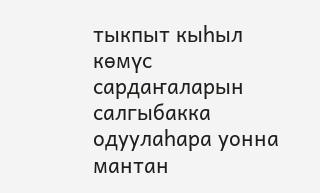тыкпыт кыһыл көмүс
сардаҥаларын салгыбакка одуулаһара уонна мантан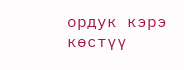ордук кэрэ көстүү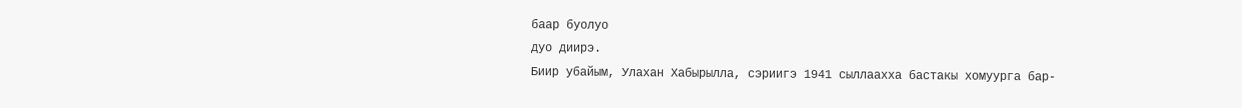баар буолуо
дуо диирэ.
Биир убайым, Улахан Хабырылла, сэриигэ 1941 сыллаахха бастакы хомуурга бар-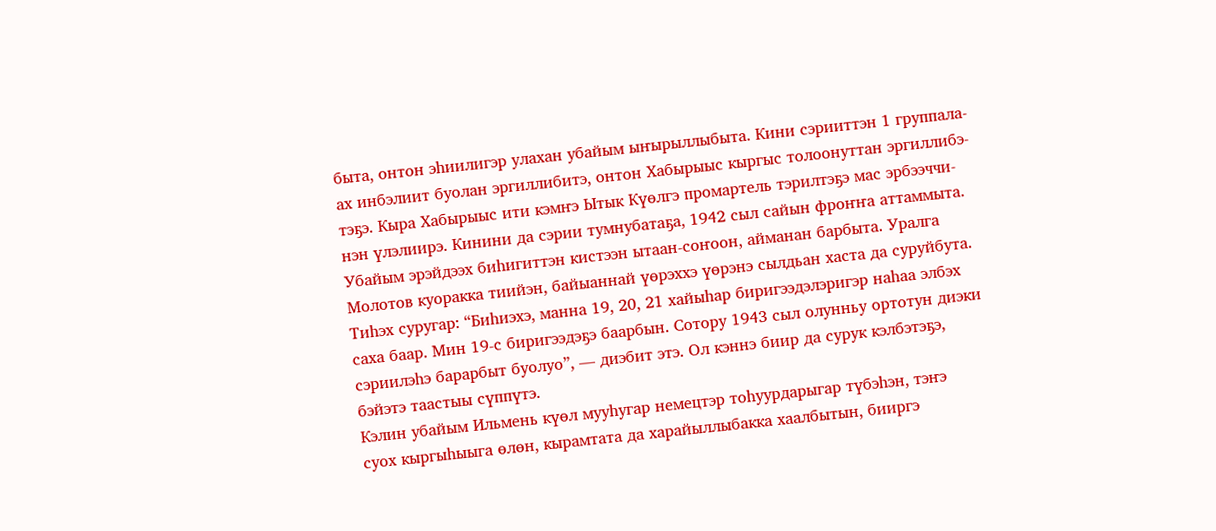быта, онтон эһиилигэр улахан убайым ыҥырыллыбыта. Кини сэрииттэн 1 группала-
ах инбэлиит буолан эргиллибитэ, онтон Хабырыыс кыргыс толоонуттан эргиллибэ-
тэҕэ. Кыра Хабырыыс ити кэмҥэ Ытык Күөлгэ промартель тэрилтэҕэ мас эрбээччи-
нэн үлэлиирэ. Кинини да сэрии тумнубатаҕа, 1942 сыл сайын фроҥҥа аттаммыта.
Убайым эрэйдээх биһигиттэн кистээн ытаан-соҥоон, айманан барбыта. Уралга
Молотов куоракка тиийэн, байыаннай үөрэххэ үөрэнэ сылдьан хаста да суруйбута.
Тиһэх суругар: “Биһиэхэ, манна 19, 20, 21 хайыһар биригээдэлэригэр наһаа элбэх
саха баар. Мин 19-с биригээдэҕэ баарбын. Сотору 1943 сыл олунньу ортотун диэки
сэриилэһэ барарбыт буолуо”, — диэбит этэ. Ол кэннэ биир да сурук кэлбэтэҕэ,
бэйэтэ таастыы сүппүтэ.
Кэлин убайым Ильмень күөл мууһугар немецтэр тоһуурдарыгар түбэһэн, тэҥэ
суох кыргыһыыга өлөн, кырамтата да харайыллыбакка хаалбытын, бииргэ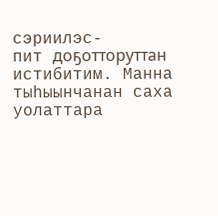сэриилэс-
пит доҕотторуттан истибитим. Манна тыһыынчанан саха уолаттара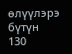өлүүлэрэ бүтүн
130